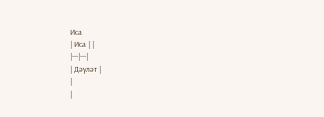Иса
| Иса | |
|---|---|
| Дәүләт |
|
|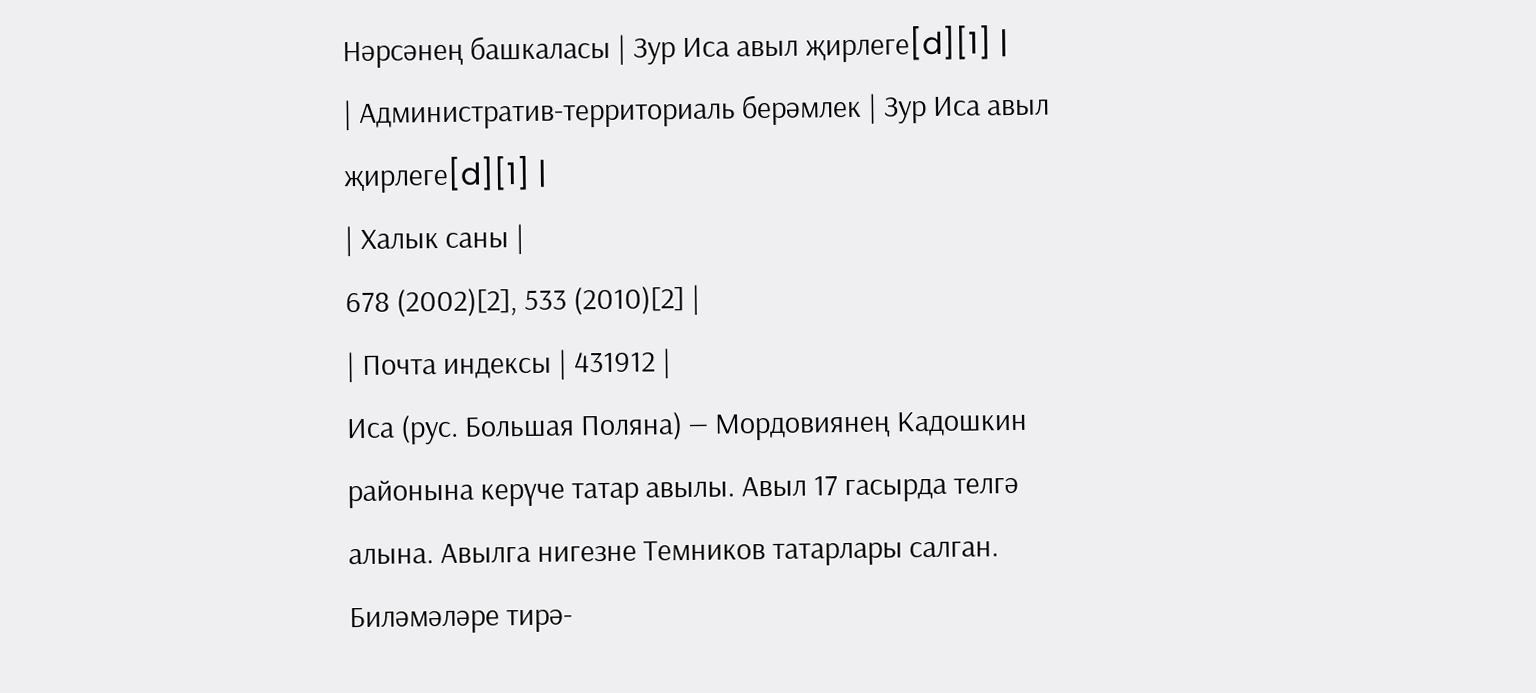Нәрсәнең башкаласы | Зур Иса авыл җирлеге[d][1] |
| Административ-территориаль берәмлек | Зур Иса авыл җирлеге[d][1] |
| Халык саны |
678 (2002)[2], 533 (2010)[2] |
| Почта индексы | 431912 |
Иса (рус. Большая Поляна) — Мордовиянең Кадошкин районына керүче татар авылы. Авыл 17 гасырда телгә алына. Авылга нигезне Темников татарлары салган. Биләмәләре тирә-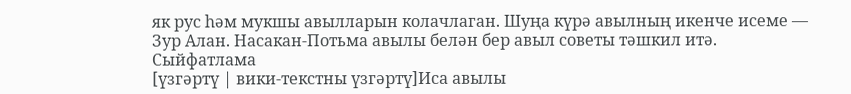як рус һәм мукшы авылларын колачлаган. Шуңа күрә авылның икенче исеме — Зур Алан. Насакан-Потьма авылы белән бер авыл советы тәшкил итә.
Сыйфатлама
[үзгәртү | вики-текстны үзгәртү]Иса авылы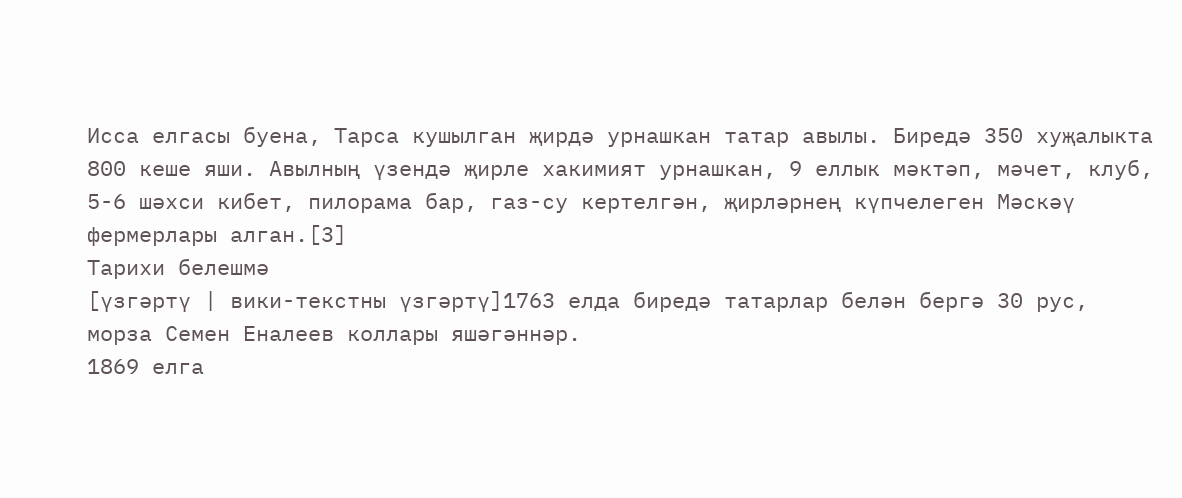Исса елгасы буена, Тарса кушылган җирдә урнашкан татар авылы. Биредә 350 хуҗалыкта 800 кеше яши. Авылның үзендә җирле хакимият урнашкан, 9 еллык мәктәп, мәчет, клуб, 5-6 шәхси кибет, пилорама бар, газ-су кертелгән, җирләрнең күпчелеген Мәскәү фермерлары алган.[3]
Тарихи белешмә
[үзгәртү | вики-текстны үзгәртү]1763 елда биредә татарлар белән бергә 30 рус, морза Семен Еналеев коллары яшәгәннәр.
1869 елга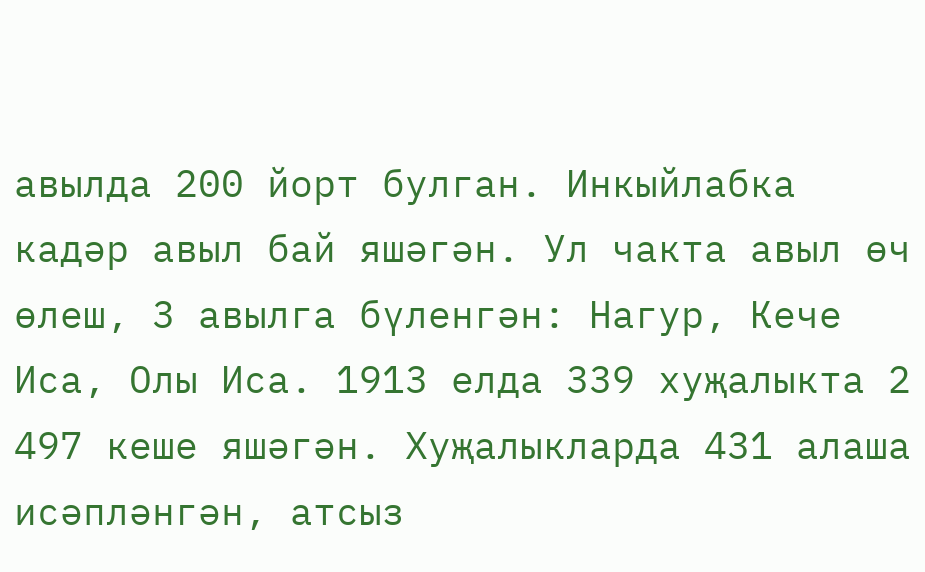авылда 200 йорт булган. Инкыйлабка кадәр авыл бай яшәгән. Ул чакта авыл өч өлеш, 3 авылга бүленгән: Нагур, Кече Иса, Олы Иса. 1913 елда 339 хуҗалыкта 2 497 кеше яшәгән. Хуҗалыкларда 431 алаша исәпләнгән, атсыз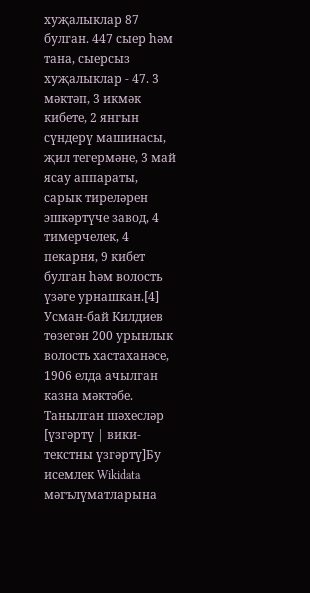хуҗалыклар 87 булган. 447 сыер һәм тана, сыерсыз хуҗалыклар - 47. 3 мәктәп, 3 икмәк кибете, 2 янгын сүндерү машинасы, җил тегермәне, 3 май ясау аппараты, сарык тиреләрен эшкәртүче завод, 4 тимерчелек, 4 пекарня, 9 кибет булган һәм волость үзәге урнашкан.[4] Усман-бай Килдиев төзегән 200 урынлык волость хастаханәсе, 1906 елда ачылган казна мәктәбе.
Танылган шәхесләр
[үзгәртү | вики-текстны үзгәртү]Бу исемлек Wikidata мәгълүматларына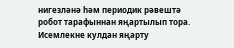нигезләнә һәм периодик рәвештә робот тарафыннан яңартылып тора. Исемлекне кулдан яңарту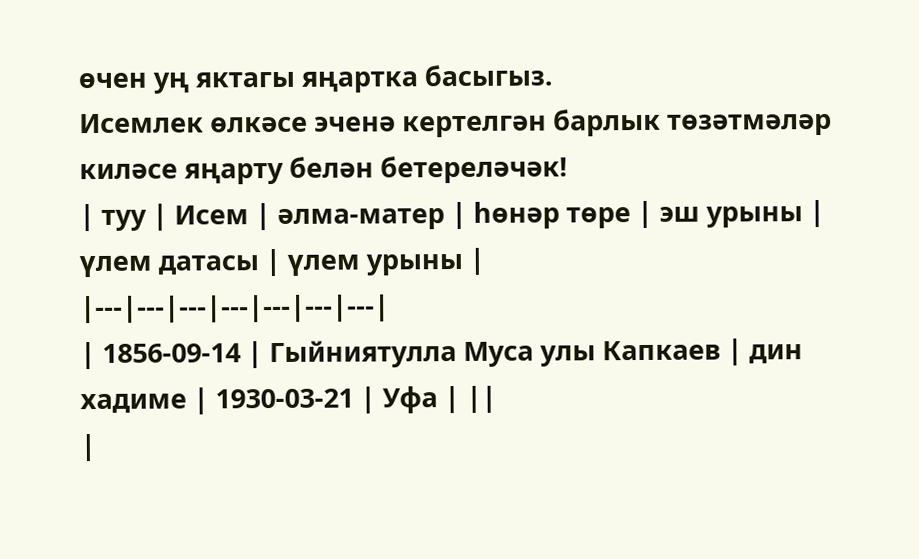өчен уң яктагы яңартка басыгыз.
Исемлек өлкәсе эченә кертелгән барлык төзәтмәләр киләсе яңарту белән бетереләчәк!
| туу | Исем | әлма-матер | һөнәр төре | эш урыны | үлем датасы | үлем урыны |
|---|---|---|---|---|---|---|
| 1856-09-14 | Гыйниятулла Муса улы Капкаев | дин хадиме | 1930-03-21 | Уфа | ||
|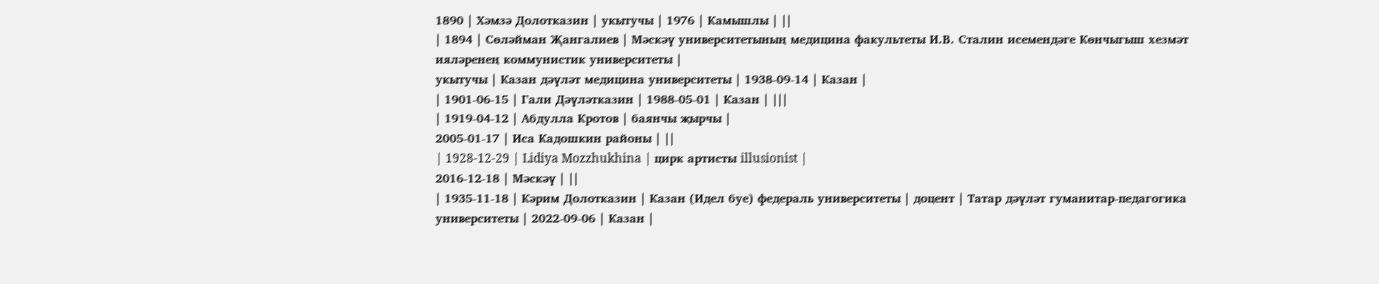1890 | Хәмзә Долотказин | укытучы | 1976 | Камышлы | ||
| 1894 | Сөләйман Җангалиев | Мәскәү университетының медицина факультеты И.В. Сталин исемендәге Көнчыгыш хезмәт ияләренең коммунистик университеты |
укытучы | Казан дәүләт медицина университеты | 1938-09-14 | Казан |
| 1901-06-15 | Гали Дәүләтказин | 1988-05-01 | Казан | |||
| 1919-04-12 | Абдулла Кротов | баянчы җырчы |
2005-01-17 | Иса Кадошкин районы | ||
| 1928-12-29 | Lidiya Mozzhukhina | цирк артисты illusionist |
2016-12-18 | Мәскәү | ||
| 1935-11-18 | Кәрим Долотказин | Казан (Идел буе) федераль университеты | доцент | Татар дәүләт гуманитар-педагогика университеты | 2022-09-06 | Казан |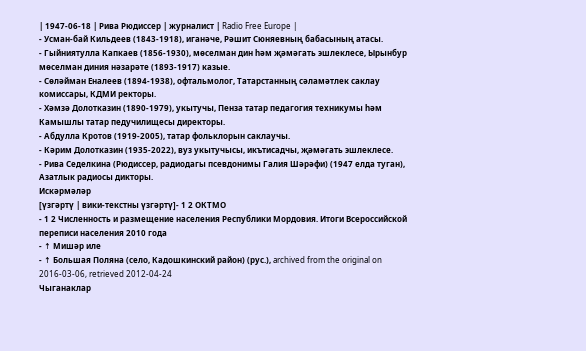| 1947-06-18 | Рива Рюдиссер | журналист | Radio Free Europe |
- Усман-бай Кильдеев (1843-1918), иганәче, Рәшит Сюняевның бабасының атасы.
- Гыйниятулла Капкаев (1856-1930), мөселман дин һәм җәмәгать эшлеклесе, Ырынбур мөселман диния нәзарәте (1893-1917) казые.
- Сөләйман Еналеев (1894-1938), офтальмолог, Татарстанның сәламәтлек саклау комиссары, КДМИ ректоры.
- Хәмзә Долотказин (1890-1979), укытучы, Пенза татар педагогия техникумы һәм Камышлы татар педучилищесы директоры.
- Абдулла Кротов (1919-2005), татар фольклорын саклаучы.
- Кәрим Долотказин (1935-2022), вуз укытучысы, икътисадчы, җәмәгать эшлеклесе.
- Рива Седелкина (Рюдиссер, радиодагы псевдонимы Галия Шәрәфи) (1947 елда туган), Азатлык радиосы дикторы.
Искәрмәләр
[үзгәртү | вики-текстны үзгәртү]- 1 2 ОКТМО
- 1 2 Численность и размещение населения Республики Мордовия. Итоги Всероссийской переписи населения 2010 года
- ↑ Мишәр иле
- ↑ Большая Поляна (село, Кадошкинский район) (рус.), archived from the original on 2016-03-06, retrieved 2012-04-24
Чыганаклар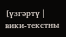[үзгәртү | вики-текстны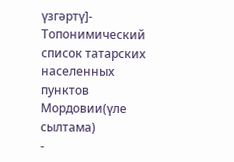үзгәртү]- Топонимический список татарских населенных пунктов Мордовии(үле сылтама)
-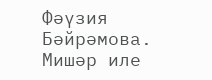Фәүзия Бәйрәмова. Мишәр иле